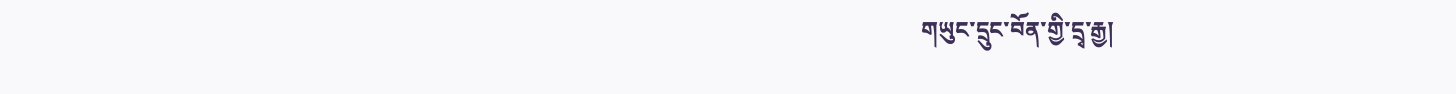གཡུང་དྲུང་བོན་གྱི་དྲྭ་རྒྱ།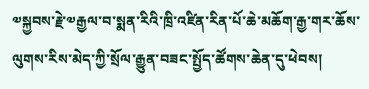༧སྐྱབས་རྗེ་༧རྒྱལ་བ་སྨན་རིའི་ཁྲི་འཛིན་རིན་པོ་ཆེ་མཆོག་རྒྱ་གར་ཆོས་ལུགས་རིས་མེད་ཀྱི་སྲོལ་རྒྱུན་བཟང་སྤྱོད་ཚོགས་ཆེན་དུ་ཕེབས།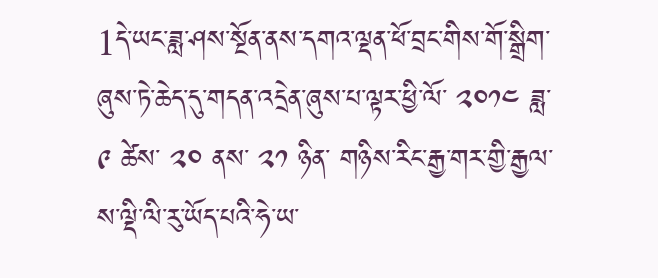1དེ་ཡང་ཟླ་ཤས་སྔོན་ནས་དགའ་ལྡན་ཕོ་བྲང་གིས་གོ་སྒྲིག་ཞུས་ཏེ་ཆེད་དུ་གདན་འདྲེན་ཞུས་པ་ལྟར་ཕྱི་ལོ་ ༢༠༡༤ ཟླ་ ༩ ཚེས་ ༢༠ ནས་ ༢༡ ཉིན་ གཉིས་རིང་རྒྱ་གར་གྱི་རྒྱལ་ས་ལྡི་ལི་རུ་ཡོད་པའི་ཧེ་ཡ་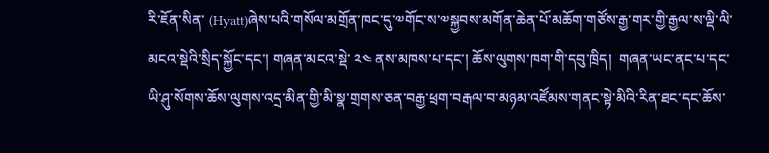རི་ཇོན་སིན་ (Hyatt)ཞེས་པའི་གསོལ་མགྲོན་ཁང་དུ་༧གོང་ས་༧སྐྱབས་མགོན་ཆེན་པོ་མཆོག་གཙོས་རྒྱ་གར་གྱི་རྒྱལ་ས་ལྡི་ལི་མངའ་སྡེའི་སྲིད་སྐྱོང་དང་། གཞན་མངའ་སྡེ་ ༢༤ ནས་མཁས་པ་དང་། ཆོས་ལུགས་ཁག་གི་དབུ་ཁྲིད།  གཞན་ཡང་ནང་པ་དང་ཡི་ཤུ་སོགས་ཆོས་ལུགས་འདྲ་མིན་གྱི་མི་སྣ་གྲགས་ཅན་བརྒྱ་ཕྲག་བརྒལ་བ་མཉམ་འཛོམས་གནང་སྟེ་མིའི་རིན་ཐང་དང་ཆོས་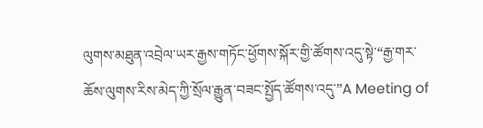ལུགས་མཐུན་འབྲེལ་ཡར་རྒྱས་གཏོང་ཕྱོགས་སྐོར་གྱི་ཚོགས་འདུ་སྟེ་“རྒྱ་གར་ཆོས་ལུགས་རིས་མེད་ཀྱི་སྲོལ་རྒྱུན་བཟང་སྤྱོད་ཚོགས་འདུ་”A Meeting of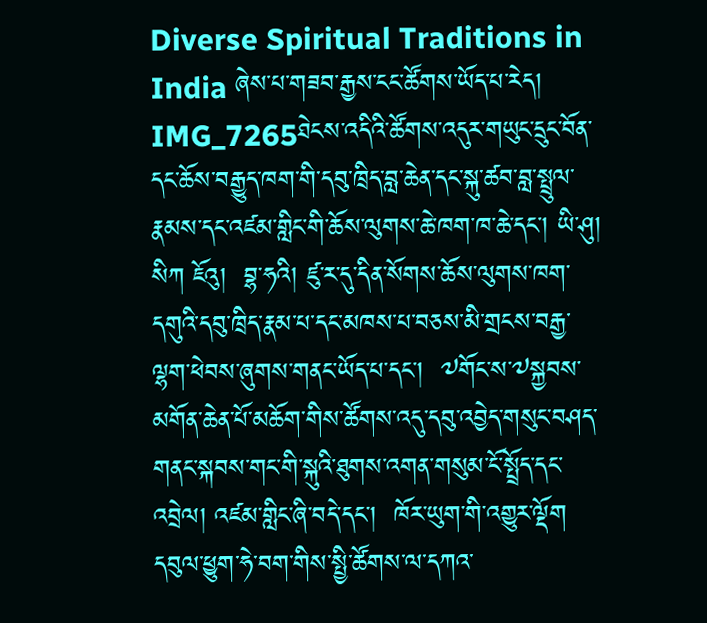Diverse Spiritual Traditions in India ཞེས་པ་གཟབ་རྒྱས་ངང་ཚོགས་ཡོད་པ་རེད།
IMG_7265ཐེངས་འདིའི་ཚོགས་འདུར་གཡུང་དྲུང་བོན་དང་ཆོས་བརྒྱུད་ཁག་གི་དབུ་ཁྲིད་བླ་ཆེན་དང་སྐུ་ཚབ་བླ་སྤྲུལ་རྣམས་དང་འཛམ་གླིང་གི་ཆོས་ལུགས་ཆེ་ཁག་ཁ་ཆེ་དང་། ཡི་ཤུ། སིཀ ཇོའུ།  བྷ་ཧའི། ཛུ་ར་དུ་དིན་སོགས་ཆོས་ལུགས་ཁག་དགུའི་དབུ་ཁྲིད་རྣམ་པ་དང་མཁས་པ་བཅས་མི་གྲངས་བརྒྱ་ལྷག་ཕེབས་ཞུགས་གནང་ཡོད་པ་དང་།  ༧གོང་ས་༧སྐྱབས་མགོན་ཆེན་པོ་མཆོག་གིས་ཚོགས་འདུ་དབུ་འབྱེད་གསུང་བཤད་གནང་སྐབས་གང་གི་སྐུའི་ཐུགས་འགན་གསུམ་ངོ་སྤྲོད་དང་འབྲེལ། འཛམ་གླིང་ཞི་བདེ་དང་།  ཁོར་ཡུག་གི་འགྱུར་ལྡོག  དབུལ་ཕྱུག་ཧེ་བག་གིས་སྤྱི་ཚོགས་ལ་དཀའ་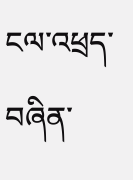ངལ་འཕྲད་བཞིན་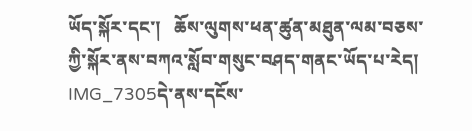ཡོད་སྐོར་དང་།   ཆོས་ལུགས་ཕན་ཚུན་མཐུན་ལམ་བཅས་ཀྱི་སྐོར་ནས་བཀའ་སློབ་གསུང་བཤད་གནང་ཡོད་པ་རེད།
IMG_7305དེ་ནས་དངོས་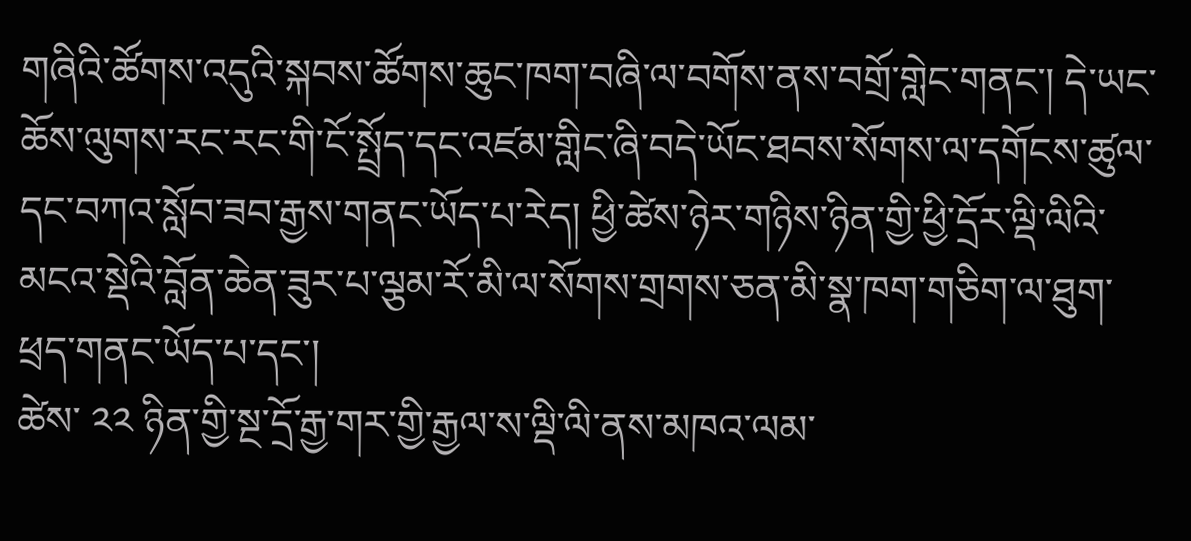གཞིའི་ཚོགས་འདུའི་སྐབས་ཚོགས་ཆུང་ཁག་བཞི་ལ་བགོས་ནས་བགྲོ་གླེང་གནང་། དེ་ཡང་ཆོས་ལུགས་རང་རང་གི་ངོ་སྤྲོད་དང་འཛམ་གླིང་ཞི་བདེ་ཡོང་ཐབས་སོགས་ལ་དགོངས་ཚུལ་དང་བཀའ་སློབ་ཟབ་རྒྱས་གནང་ཡོད་པ་རེད། ཕྱི་ཚེས་ཉེར་གཉིས་ཉིན་གྱི་ཕྱི་དྲོར་ལྡི་ལིའི་མངའ་སྡེའི་བློན་ཆེན་ཟུར་པ་ལྕམ་རོ་མི་ལ་སོགས་གྲགས་ཅན་མི་སྣ་ཁག་གཅིག་ལ་ཐུག་ཕྲད་གནང་ཡོད་པ་དང་།
ཚེས་ ༢༢ ཉིན་གྱི་སྔ་དྲོ་རྒྱ་གར་གྱི་རྒྱལ་ས་ལྡི་ལི་ནས་མཁའ་ལམ་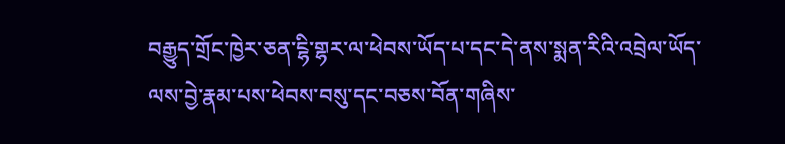བརྒྱུད་གྲོང་ཁྱེར་ཅན་ངྷི་གྷར་ལ་ཕེབས་ཡོད་པ་དང་དེ་ནས་སྨན་རིའི་འབྲེལ་ཡོད་ལས་བྱེ་རྣམ་པས་ཕེབས་བསུ་དང་བཅས་བོན་གཞིས་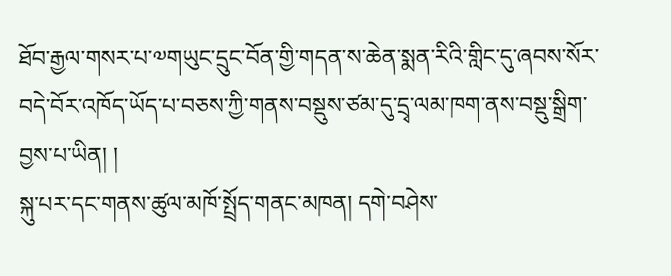ཐོབ་རྒྱལ་གསར་པ་༧གཡུང་དྲུང་བོན་གྱི་གདན་ས་ཆེན་སྨན་རིའི་གླིང་དུ་ཞབས་སོར་བདེ་བོར་འཁོད་ཡོད་པ་བཅས་ཀྱི་གནས་བསྡུས་ཙམ་དུ་དྲྭ་ལམ་ཁག་ནས་བསྡུ་སྒྲིག་བྱས་པ་ཡིན། །
སྐུ་པར་དང་གནས་ཚུལ་མཁོ་སྤྲོད་གནང་མཁན། དགེ་བཤེས་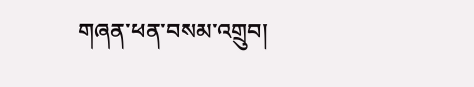གཞན་ཕན་བསམ་འགྲུབ།